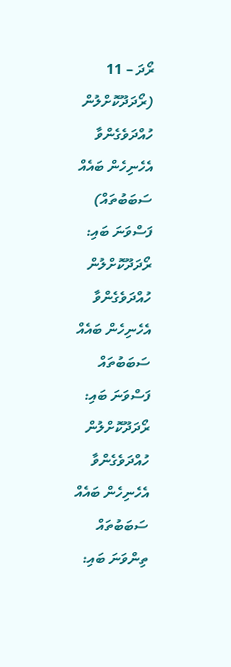ރޯދަ – 11 (ރޯދަދޫކޮށްލުން ހުއްދަވެގެންވާ އެހެނިހެން ބައެއް ސަބަބުތައް)
ފަސްވަނަ ބައި: ރޯދަދޫކޮށްލުން ހުއްދަވެގެންވާ އެހެނިހެން ބައެއް ސަބަބުތައް
ފަސްވަނަ ބައި: ރޯދަދޫކޮށްލުން ހުއްދަވެގެންވާ އެހެނިހެން ބައެއް ސަބަބުތައް
ތިންވަނަ ބައި: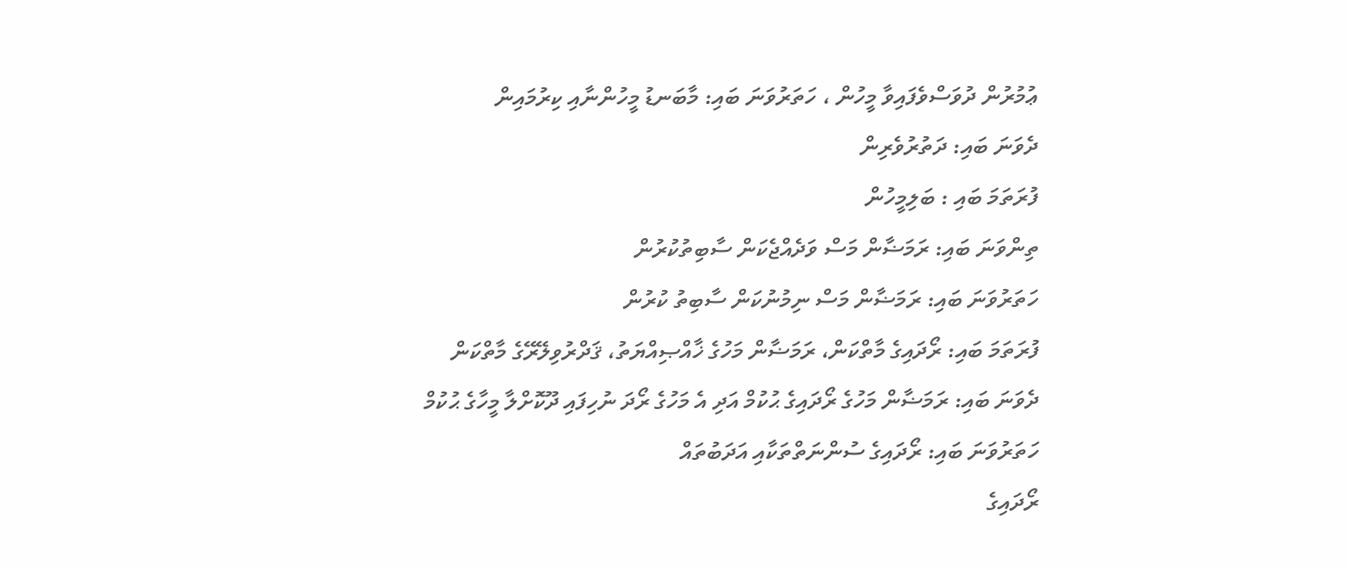ޢުމުރުން ދުވަސްވެފައިވާ މީހުން ، ހަތަރުވަނަ ބައި: މާބަނޑު މީހުންނާއި ކިރުމައިން
ދެވަނަ ބައި: ދަތުރުވެރިން
ފުރަތަމަ ބައި : ބަލިމީހުން
ތިންވަނަ ބައި: ރަމަޟާން މަސް ވަދެއްޖެކަން ސާބިތުކުރުން
ހަތަރުވަނަ ބައި: ރަމަޟާން މަސް ނިމުނުކަން ސާބިތު ކުރުން
ފުރަތަމަ ބައި: ރޯދައިގެ މާތްކަން، ރަމަޟާން މަހުގެ ޚާއްޞިއްޔަތު، ޤަދްރުވިލޭރޭގެ މާތްކަން
ދެވަނަ ބައި: ރަމަޟާން މަހުގެ ރޯދައިގެ ޙުކުމް އަދި އެ މަހުގެ ރޯދަ ނުހިފައި ދޫކޮށްލާ މީހާގެ ޙުކުމް
ހަތަރުވަނަ ބައި: ރޯދައިގެ ސުންނަތްތަކާއި އަދަބުތައް
ރޯދައިގެ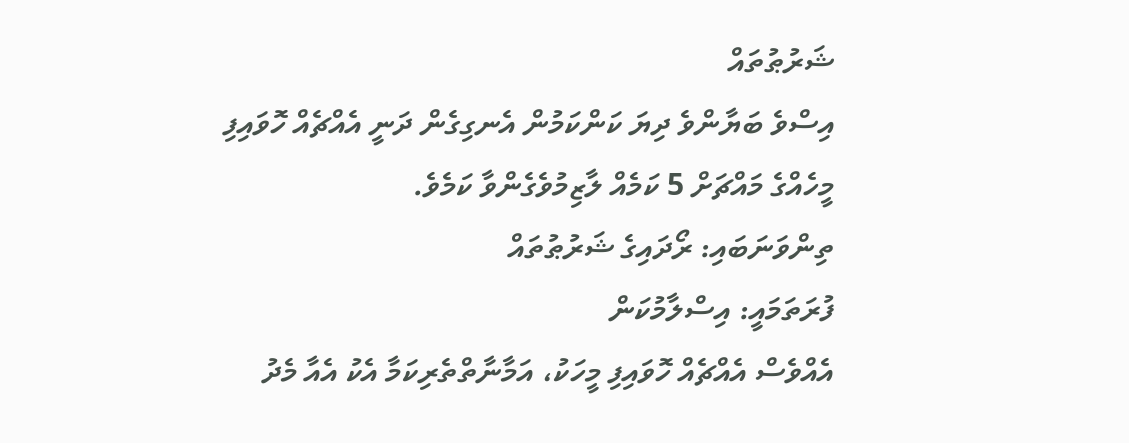ޝަރުޠުތައް
އިސްވެ ބަޔާންވެ ދިޔަ ކަންކަމުން އެނގިގެން ދަނީ އެއްޗެއް ހޮވައިފި މީހެއްގެ މައްޗަށް 5 ކަމެއް ލާޒިމުވެގެންވާ ކަމެވެ.
ތިންވަނަބައި: ރޯދައިގެ ޝަރުޠުތައް
ފުރަތަމައީ: އިސްލާމުކަން
އެއްވެސް އެއްޗެއް ހޮވައިފި މީހަކު، އަމާނާތްތެރިކަމާ އެކު އެއާ މެދު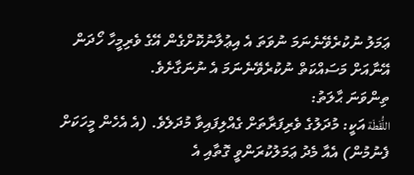ޢަމަލު ނުކުރެވޭނެނަމަ ނުވަތަ އެ އިޢުލާނުކޮށްގެން އޭގެ ވެރިމީހާ ހޯދަން އޭނާއަށް މަސައްކަތް ނުކުރެވޭނެނަމަ އެ ނުނަގާށެވެ.
ތިންވަނަ ޙާލަތު:
اللُّقَطَة އަކީ: މުދަލުގެ ވެރިފަރާތަށް ގެއްލިފައިވާ މުދަލެވެ. (އެ އެހެން މީހަކަށް ފެނުމުން) އެއާ މެދު ޢަމަލުކުރަންވީ ގޮތާއި އެ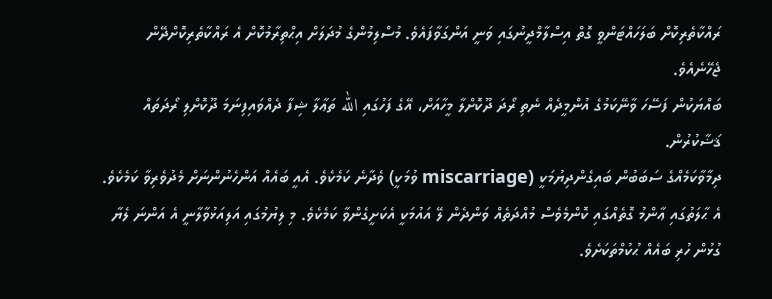ރައްކާތެރިކޮށް ބަލަހައްޓަންވީ ގޮތް އިސްލާމްދީނުގައި ވަނީ އަންގަވާފައެވެ. މުސްލިމުންގެ މުދަލަށް އިޙްތިރާމުކޮށް އެ ރައްކާތެރިކޮށްދޭން ޖެހޭނެއެވެ.
ބައްޔަކުން ފަސޭހަ ވާނޭކަމުގެ އުންމީދެއް ނެތި ރޯދަ ދޫކޮށްލާ މީހާއަށް، އޭގެ ފަހުގައި الله ތަޢާލާ ޝިފާ ދެއްވައިފިނަމަ ދޫކޮށްލި ރޯދަތައް ޤަޟާކުރުން.
ދިމާވާކަމެއްގެ ސަބަބުން ބައިގެންދިޔުމަކީ (miscarriage ވުމަކީ) ވެދާނެ ކަމެކެވެ. އެއީ ބައެއް އަންހެނުންނަށް މެދުވެރިވާ ކަމެކެވެ. އެ ޙާލަތުގައި ޢާންމު ގޮތެއްގައި ކޮންމެވެސް މުއްދަތެއް ވަންދެން ލޭ އައުމަކީ އެކަށީގެންވާ ކަމެކެވެ. މި ލިޔުމުގައި އަލިއަޅުވާލާނީ އެ އަންނަ ލެޔާ ގުޅުން ހުރި ބައެއް ޙުކުމްތަކަށެވެ.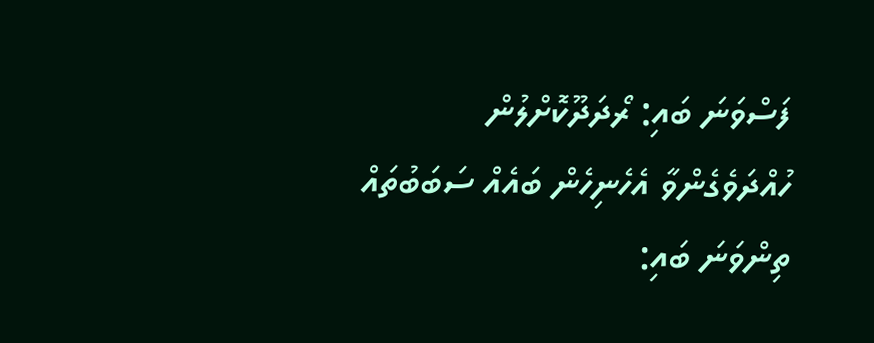ފަސްވަނަ ބައި: ރޯދަދޫކޮށްލުން ހުއްދަވެގެންވާ އެހެނިހެން ބައެއް ސަބަބުތައް
ތިންވަނަ ބައި: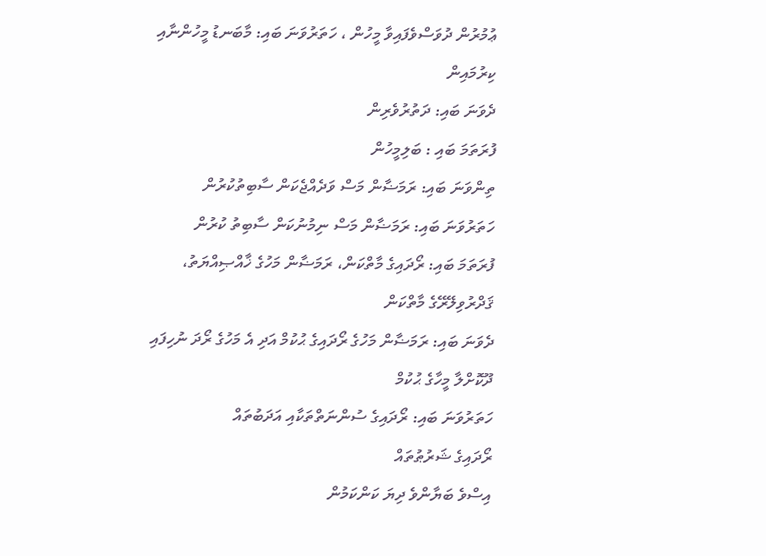ޢުމުރުން ދުވަސްވެފައިވާ މީހުން ، ހަތަރުވަނަ ބައި: މާބަނޑު މީހުންނާއި ކިރުމައިން
ދެވަނަ ބައި: ދަތުރުވެރިން
ފުރަތަމަ ބައި : ބަލިމީހުން
ތިންވަނަ ބައި: ރަމަޟާން މަސް ވަދެއްޖެކަން ސާބިތުކުރުން
ހަތަރުވަނަ ބައި: ރަމަޟާން މަސް ނިމުނުކަން ސާބިތު ކުރުން
ފުރަތަމަ ބައި: ރޯދައިގެ މާތްކަން، ރަމަޟާން މަހުގެ ޚާއްޞިއްޔަތު، ޤަދްރުވިލޭރޭގެ މާތްކަން
ދެވަނަ ބައި: ރަމަޟާން މަހުގެ ރޯދައިގެ ޙުކުމް އަދި އެ މަހުގެ ރޯދަ ނުހިފައި ދޫކޮށްލާ މީހާގެ ޙުކުމް
ހަތަރުވަނަ ބައި: ރޯދައިގެ ސުންނަތްތަކާއި އަދަބުތައް
ރޯދައިގެ ޝަރުޠުތައް
އިސްވެ ބަޔާންވެ ދިޔަ ކަންކަމުން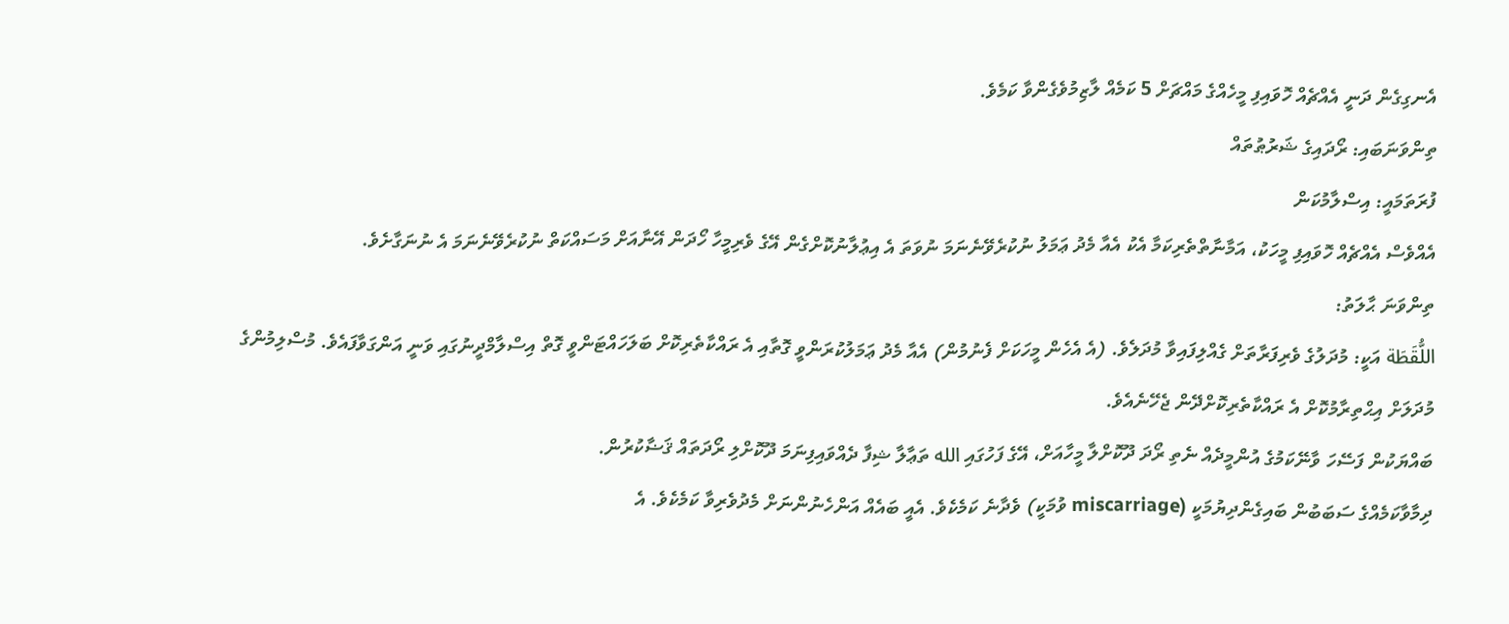އެނގިގެން ދަނީ އެއްޗެއް ހޮވައިފި މީހެއްގެ މައްޗަށް 5 ކަމެއް ލާޒިމުވެގެންވާ ކަމެވެ.
ތިންވަނަބައި: ރޯދައިގެ ޝަރުޠުތައް
ފުރަތަމައީ: އިސްލާމުކަން
އެއްވެސް އެއްޗެއް ހޮވައިފި މީހަކު، އަމާނާތްތެރިކަމާ އެކު އެއާ މެދު ޢަމަލު ނުކުރެވޭނެނަމަ ނުވަތަ އެ އިޢުލާނުކޮށްގެން އޭގެ ވެރިމީހާ ހޯދަން އޭނާއަށް މަސައްކަތް ނުކުރެވޭނެނަމަ އެ ނުނަގާށެވެ.
ތިންވަނަ ޙާލަތު:
اللُّقَطَة އަކީ: މުދަލުގެ ވެރިފަރާތަށް ގެއްލިފައިވާ މުދަލެވެ. (އެ އެހެން މީހަކަށް ފެނުމުން) އެއާ މެދު ޢަމަލުކުރަންވީ ގޮތާއި އެ ރައްކާތެރިކޮށް ބަލަހައްޓަންވީ ގޮތް އިސްލާމްދީނުގައި ވަނީ އަންގަވާފައެވެ. މުސްލިމުންގެ މުދަލަށް އިޙްތިރާމުކޮށް އެ ރައްކާތެރިކޮށްދޭން ޖެހޭނެއެވެ.
ބައްޔަކުން ފަސޭހަ ވާނޭކަމުގެ އުންމީދެއް ނެތި ރޯދަ ދޫކޮށްލާ މީހާއަށް، އޭގެ ފަހުގައި الله ތަޢާލާ ޝިފާ ދެއްވައިފިނަމަ ދޫކޮށްލި ރޯދަތައް ޤަޟާކުރުން.
ދިމާވާކަމެއްގެ ސަބަބުން ބައިގެންދިޔުމަކީ (miscarriage ވުމަކީ) ވެދާނެ ކަމެކެވެ. އެއީ ބައެއް އަންހެނުންނަށް މެދުވެރިވާ ކަމެކެވެ. އެ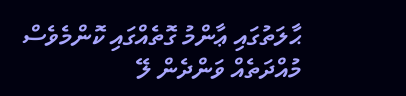ޙާލަތުގައި ޢާންމު ގޮތެއްގައި ކޮންމެވެސް މުއްދަތެއް ވަންދެން ލޭ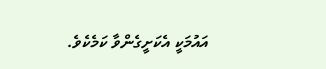އައުމަކީ އެކަށީގެންވާ ކަމެކެވެ.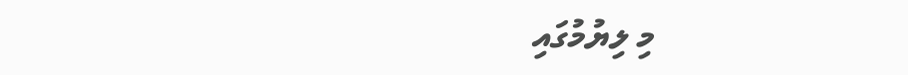މި ލިޔުމުގައި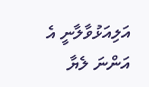އަލިއަޅުވާލާނީ އެ އަންނަ ލެޔާ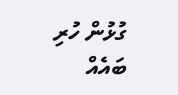ގުޅުން ހުރި ބައެއް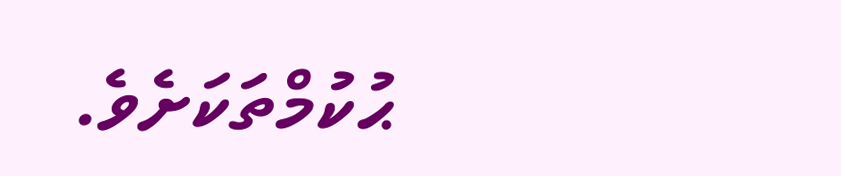ޙުކުމްތަކަށެވެ.